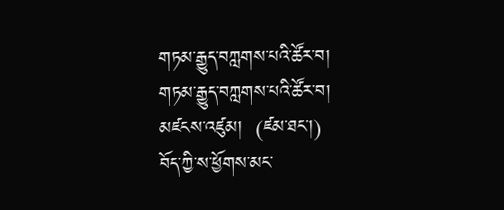གཏམ་རྒྱུད་བཀླགས་པའི་ཚོར་བ།
གཏམ་རྒྱུད་བཀླགས་པའི་ཚོར་བ།
མཛངས་འཛུམ།  (ཛམ་ཐང་།)
བོད་ཀྱི་ས་ཕྱོགས་མང་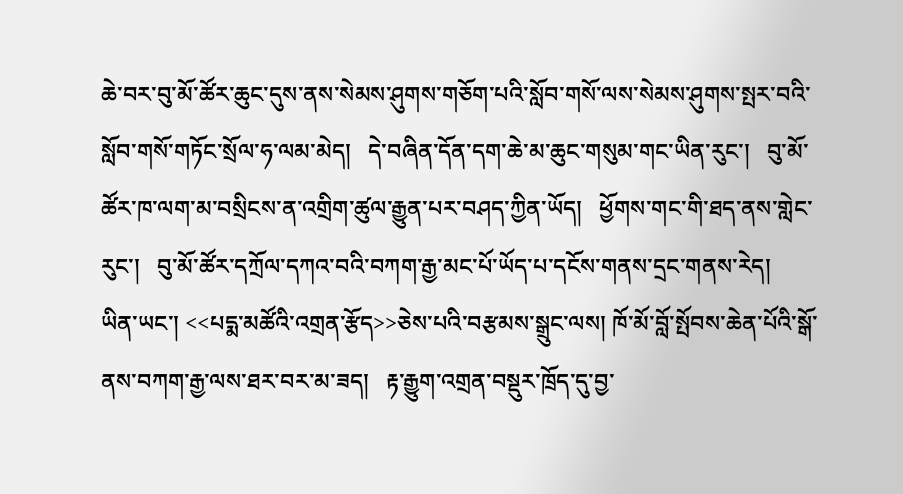ཆེ་བར་བུ་མོ་ཚོར་ཆུང་དུས་ནས་སེམས་ཤུགས་གཅོག་པའི་སློབ་གསོ་ལས་སེམས་ཤུགས་སྤར་བའི་སློབ་གསོ་གཏོང་སྲོལ་ཧ་ལམ་མེད།   དེ་བཞིན་དོན་དག་ཆེ་མ་ཆུང་གསུམ་གང་ཡིན་རུང་།   བུ་མོ་ཚོར་ཁ་ལག་མ་བསྲིངས་ན་འགྲིག་ཚུལ་རྒྱུན་པར་བཤད་ཀྱིན་ཡོད།   ཕྱོགས་གང་གི་ཐད་ནས་གླེང་རུང་།   བུ་མོ་ཚོར་དཀྲོལ་དཀའ་བའི་བཀག་རྒྱ་མང་པོ་ཡོད་པ་དངོས་གནས་དྲང་གནས་རེད།
ཡིན་ཡང་། <<པདྨ་མཚོའི་འགྲན་རྩོད>>ཅེས་པའི་བརྩམས་སྒྲུང་ལས། ཁོ་མོ་བློ་སྤོབས་ཆེན་པོའི་སྒོ་ནས་བཀག་རྒྱ་ལས་ཐར་བར་མ་ཟད།   རྟ་རྒྱུག་འགྲན་བསྡུར་ཁྲོད་དུ་བྱ་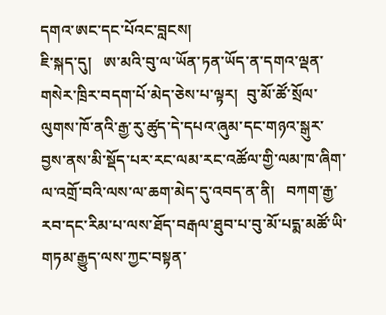དགའ་ཨང་དང་པོའང་བླངས།
ཇི་སྐད་དུ།   ཨ་མའི་བུ་ལ་ཡོན་ཏན་ཡོད་ན་དགའ་ལྡན་གསེར་ཁྲིར་བདག་པོ་མེད་ཅེས་པ་ལྟར།  བུ་མོ་ཚོ་སྲོལ་ལུགས་ཁོ་ནའི་རྒྱ་རུ་ཚུད་དེ་དཔའ་ཞུམ་དང་གཉའ་སྒུར་བྱས་ནས་མི་སྡོད་པར་རང་ལམ་རང་འཚོལ་གྱི་ལམ་ཁ་ཞིག་ལ་འགྲོ་བའི་ལས་ལ་ཆག་མེད་དུ་འབད་ན་ནི།   བཀག་རྒྱ་རབ་དང་རིམ་པ་ལས་ཐོད་བརྒལ་ཐུབ་པ་བུ་མོ་པདྨ་མཚོ་ཡི་གཏམ་རྒྱུད་ལས་ཀྱང་བསྟན་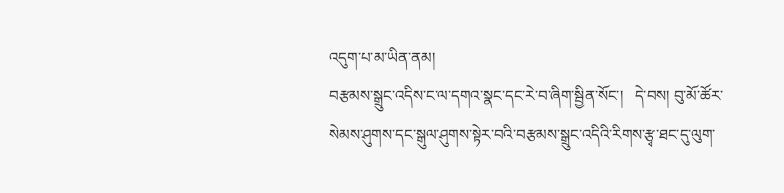འདུག་པ་མ་ཡིན་ནམ།
བརྩམས་སྒྲུང་འདིས་ང་ལ་དགའ་སྣང་དང་རེ་བ་ཞིག་སྦྱིན་སོང་།   དེ་བས། བུ་མོ་ཚོར་སེམས་ཤུགས་དང་སྒུལ་ཤུགས་སྟེར་བའི་བརྩམས་སྒྲུང་འདིའི་རིགས་རྩྭ་ཐང་དུ་ལུག་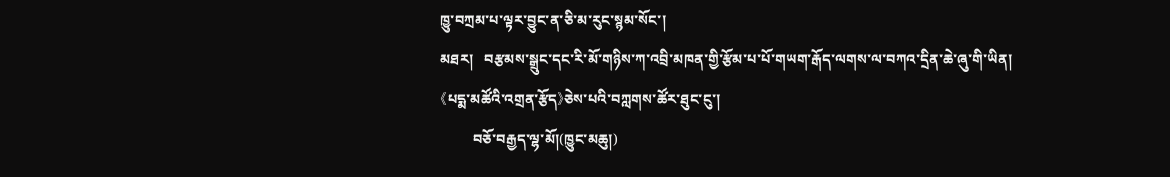ཁྱུ་བཀྲམ་པ་ལྟར་བྱུང་ན་ཅི་མ་རུང་སྙམ་སོང་།
མཐར།   བརྩམས་སྒྲུང་དང་རི་མོ་གཉིས་ཀ་འབྲི་མཁན་གྱི་རྩོམ་པ་པོ་གཡག་རྒོད་ལགས་ལ་བཀའ་དྲིན་ཆེ་ཞུ་གི་ཡིན།
《པདྨ་མཚོའི་འགྲན་རྩོད》ཅེས་པའི་བཀླགས་ཚོར་ཐུང་ངུ་།
         བཅོ་བརྒྱད་ལྷ་མོ།(ཁྱུང་མཆུ།)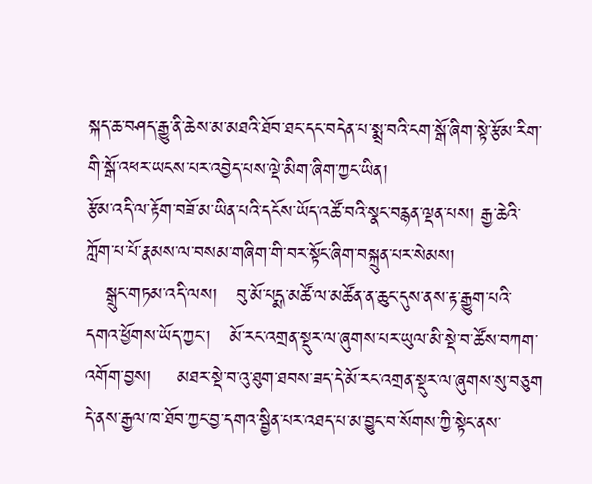སྐད་ཆ་བཤད་རྒྱུ་ནི་ཆེས་མ་མཐའི་ཐོབ་ཐང་དང་བདེན་པ་སྨྲ་བའི་ངག་སྒོ་ཞིག་སྟེ་རྩོམ་རིག་གི་སྒོ་འཕར་ཡངས་པར་འབྱེད་པས་ལྡེ་མིག་ཞིག་ཀྱང་ཡིན།
རྩོམ་འདི་ལ་རྟོག་བཟོ་མ་ཡིན་པའི་དངོས་ཡོད་འཚོ་བའི་སྣང་བརྙན་ལྡན་པས། རྒྱ་ཆེའི་ཀློག་པ་པོ་རྣམས་ལ་བསམ་གཞིག་གི་བར་སྟོང་ཞིག་བསྐྲུན་པར་སེམས།
   སྒྲུང་གཏམ་འདི་ལས།   བུ་མོ་པདྨ་མཚོ་ལ་མཚོན་ན་ཆུང་དུས་ནས་རྟ་རྒྱུག་པའི་དགའ་ཕྱོགས་ཡོད་ཀྱང་།   མོ་རང་འགྲན་སྡུར་ལ་ཞུགས་པར་ཡུལ་མི་སྡེ་བ་ཚོས་བཀག་འགོག་བྱས།    མཐར་སྡེ་བ་འུ་ཐུག་ཐབས་ཟད་དེ་མོ་རང་འགྲན་སྡུར་ལ་ཞུགས་སུ་བཅུག   དེ་ནས་རྒྱལ་ཁ་ཐོབ་ཀྱང་བྱ་དགའ་སྦྱིན་པར་འཐད་པ་མ་བྱུང་བ་སོགས་ཀྱི་སྟེང་ནས་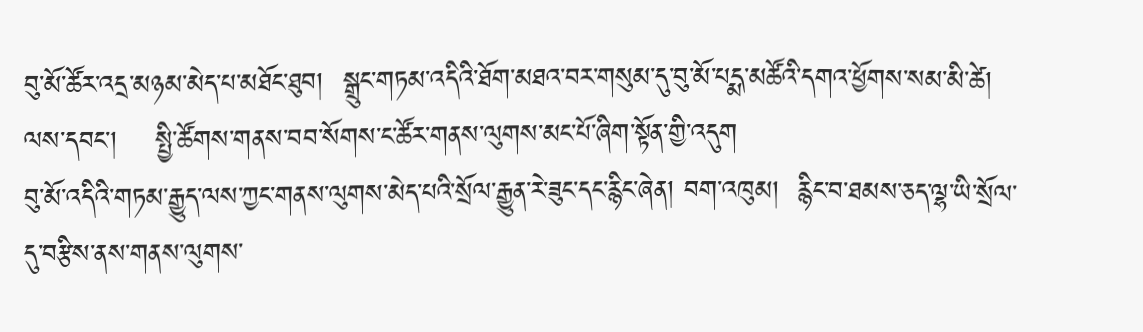བུ་མོ་ཚོར་འདྲ་མཉམ་མེད་པ་མཐོང་ཐུབ།  སྒྲུང་གཏམ་འདིའི་ཐོག་མཐའ་བར་གསུམ་དུ་བུ་མོ་པདྨ་མཚོའི་དགའ་ཕྱོགས་སམ་མི་ཚེ།   ལས་དབང་།    སྤྱི་ཚོགས་གནས་བབ་སོགས་ང་ཚོར་གནས་ལུགས་མང་པོ་ཞིག་སྟོན་གྱི་འདུག
བུ་མོ་འདིའི་གཏམ་རྒྱུད་ལས་ཀྱང་གནས་ལུགས་མེད་པའི་སྲོལ་རྒྱུན་རེ་ཟུང་དང་རྙིང་ཞེན། བག་འཁུམ།  རྙིང་བ་ཐམས་ཅད་ལྷ་ཡི་སྲོལ་དུ་བརྩིས་ནས་གནས་ལུགས་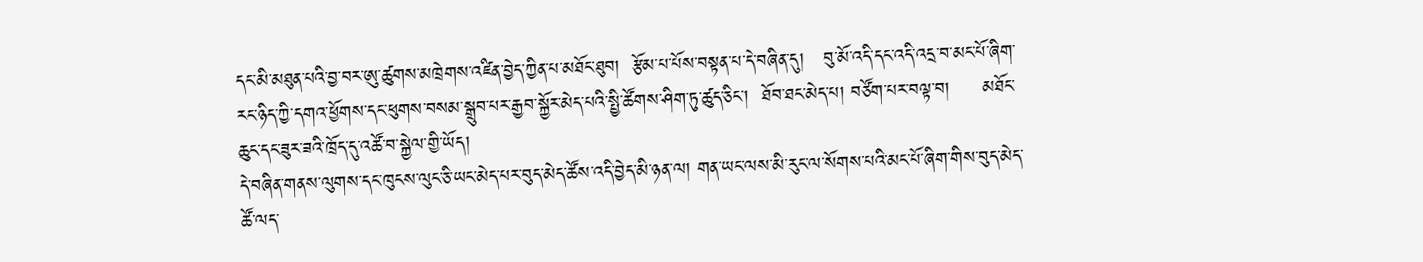དང་མི་མཐུན་པའི་བྱ་བར་ཨུ་ཚུགས་མཁྲེགས་འཛིན་བྱེད་ཀྱིན་པ་མཐོང་ཐུབ།  རྩོམ་པ་པོས་བསྟན་པ་དེ་བཞིན་དུ།   བུ་མོ་འདི་དང་འདི་འདྲ་བ་མང་པོ་ཞིག་རང་ཉིད་ཀྱི་དགའ་ཕྱོགས་དང་ཕུགས་བསམ་སྒྲུབ་པར་རྒྱབ་སྐྱོར་མེད་པའི་སྤྱི་ཚོགས་ཤིག་ཏུ་ཚུད་ཅིང་།  ཐོབ་ཐང་མེད་པ། བཙོག་པར་བལྟ་བ།     མཐོང་ཆུང་དང་ཟུར་ཟའི་ཁྲོད་དུ་འཚོ་བ་སྐྱེལ་གྱི་ཡོད།
དེ་བཞིན་གནས་ལུགས་དང་ཁུངས་ལུང་ཅི་ཡང་མེད་པར་བུད་མེད་ཚོས་འདི་བྱེད་མི་ཉན་ལ། གན་ཡང་ལས་མི་རུང་ལ་སོགས་པའི་མང་པོ་ཞིག་གིས་བུད་མེད་ཚོ་ལད་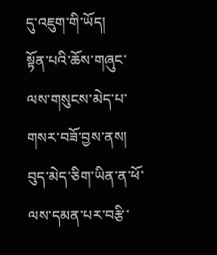དུ་འཇུག་གི་ཡོད།
སྟོན་པའི་ཆོས་གཞུང་ལས་གསུངས་མེད་པ་གསར་བཟོ་བྱས་ནས།   བུད་མེད་ཅིག་ཡིན་ན་ཕོ་ལས་དམན་པར་བརྩི་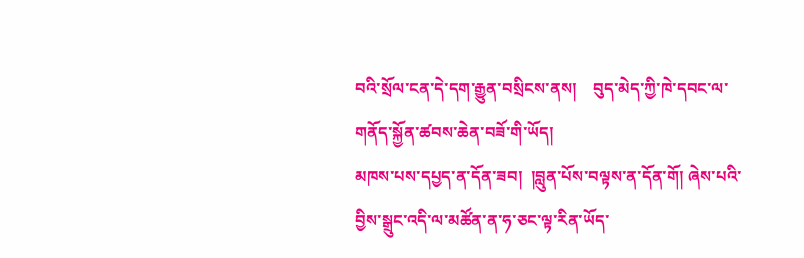བའི་སྲོལ་ངན་དེ་དག་རྒྱུན་བསྲིངས་ནས།    བུད་མེད་ཀྱི་ཁེ་དབང་ལ་གནོད་སྐྱོན་ཚབས་ཆེན་བཟོ་གི་ཡོད།
མཁས་པས་དཔྱད་ན་དོན་ཟབ།  །བླུན་པོས་བལྟས་ན་དོན་གོ། ཞེས་པའི་བྱིས་སྒྲུང་འདི་ལ་མཚོན་ན་ཧ་ཅང་ལྟ་རིན་ཡོད་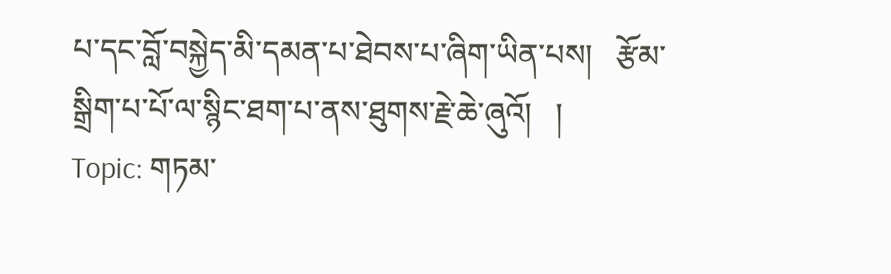པ་དང་བློ་བསྐྱེད་མི་དམན་པ་ཐེབས་པ་ཞིག་ཡིན་པས།   རྩོམ་སྒྲིག་པ་པོ་ལ་སྙིང་ཐག་པ་ནས་ཐུགས་རྗེ་ཆེ་ཞུའོ།   །
Topic: གཏམ་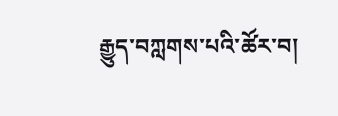རྒྱུད་བཀླགས་པའི་ཚོར་བ།